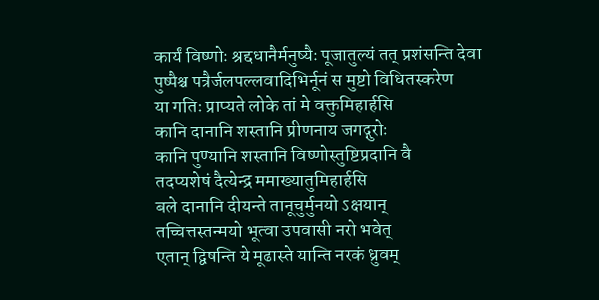कार्यं विष्णोः श्रद्दधानैर्मनुष्यैः पूजातुल्यं तत् प्रशंसन्ति देवा
पुष्पैश्च पत्रैर्जलपल्लवादिभिर्नूनं स मुष्टो विधितस्करेण
या गतिः प्राप्यते लोके तां मे वक्तुमिहार्हसि
कानि दानानि शस्तानि प्रीणनाय जगद्गुरोः
कानि पुण्यानि शस्तानि विष्णोस्तुष्टिप्रदानि वै
तदप्यशेषं दैत्येन्द्र ममाख्यातुमिहार्हसि
बले दानानि दीयन्ते तानूचुर्मुनयो ऽक्षयान्
तच्चित्तस्तन्मयो भूत्वा उपवासी नरो भवेत्
एतान् द्विषन्ति ये मूढास्ते यान्ति नरकं ध्रुवम्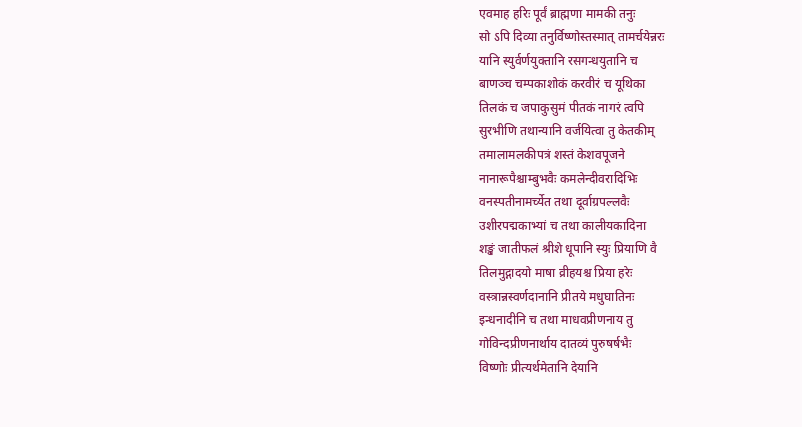एवमाह हरिः पूर्वं ब्राह्मणा मामकी तनुः
सो ऽपि दिव्या तनुर्विष्णोस्तस्मात् तामर्चयेन्नरः
यानि स्युर्वर्णयुक्तानि रसगन्धयुतानि च
बाणञ्च चम्पकाशोकं करवीरं च यूथिका
तिलकं च जपाकुसुमं पीतकं नागरं त्वपि
सुरभीणि तथान्यानि वर्जयित्वा तु केतकीम्
तमालामलकीपत्रं शस्तं केशवपूजने
नानारूपैश्चाम्बुभवैः कमलेन्दीवरादिभिः
वनस्पतीनामर्च्येत तथा दूर्वाग्रपल्लवैः
उशीरपद्मकाभ्यां च तथा कालीयकादिना
शङ्खं जातीफलं श्रीशे धूपानि स्युः प्रियाणि वै
तिलमुद्गादयो माषा व्रीहयश्च प्रिया हरेः
वस्त्रान्नस्वर्णदानानि प्रीतये मधुघातिनः
इन्धनादीनि च तथा माधवप्रीणनाय तु
गोविन्दप्रीणनार्थाय दातव्यं पुरुषर्षभैः
विष्णोः प्रीत्यर्थमेतानि देयानि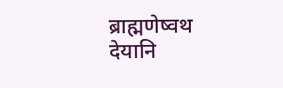ब्राह्मणेष्वथ
देयानि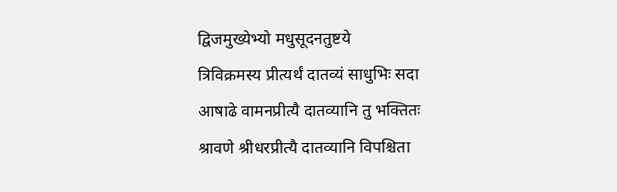द्विजमुख्येभ्यो मधुसूदनतुष्टये
त्रिविक्रमस्य प्रीत्यर्थं दातव्यं साधुभिः सदा
आषाढे वामनप्रीत्यै दातव्यानि तु भक्तितः
श्रावणे श्रीधरप्रीत्यै दातव्यानि विपश्चिता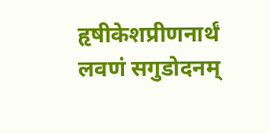हृषीकेशप्रीणनार्थं लवणं सगुडोदनम्